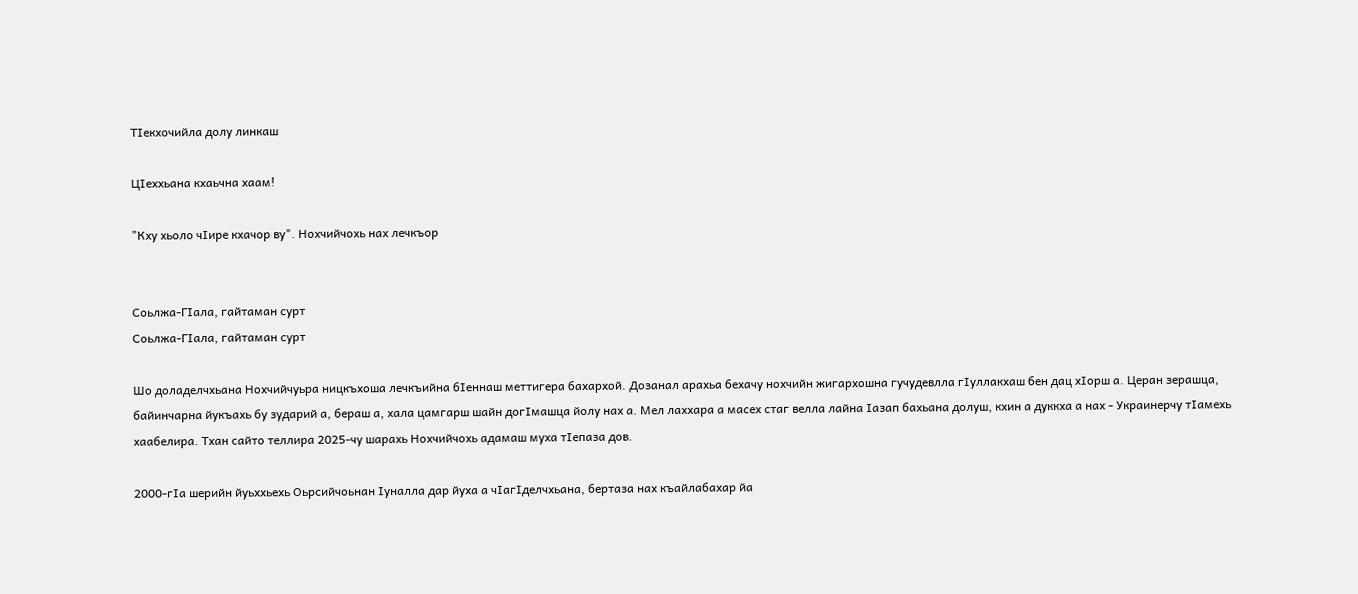ТIекхочийла долу линкаш

ЦIеххьана кхаьчна хаам!

"Кху хьоло чӀире кхачор ву". Нохчийчохь нах лечкъор


Соьлжа-ГIала, гайтаман сурт
Соьлжа-ГIала, гайтаман сурт

Шо доладелчхьана Нохчийчуьра ницкъхоша лечкъийна бӀеннаш меттигера бахархой. Дозанал арахьа бехачу нохчийн жигархошна гучудевлла гIуллакхаш бен дац хIорш а. Церан зерашца, байинчарна йукъахь бу зударий а, бераш а, хала цамгарш шайн догIмашца йолу нах а. Мел лаххара а масех стаг велла лайна Ӏазап бахьана долуш, кхин а дуккха а нах - Украинерчу тӀамехь хаабелира. Тхан сайто теллира 2025-чу шарахь Нохчийчохь адамаш муха тӀепаза дов.

2000-гӀа шерийн йуьххьехь Оьрсийчоьнан Ӏуналла дар йуха а чӀагӀделчхьана, бертаза нах къайлабахар йа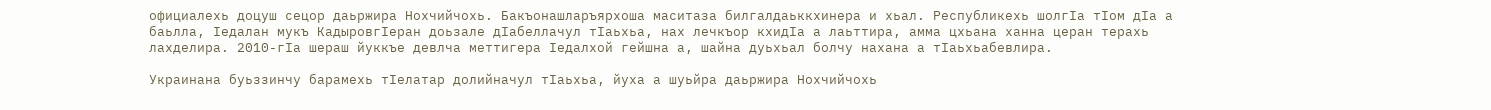официалехь доцуш сецор даьржира Нохчийчохь. Бакъонашларъярхоша маситаза билгалдаьккхинера и хьал. Республикехь шолгӀа тӀом дӀа а баьлла, Iедалан мукъ КадыровгӀеран доьзале дӀабеллачул тӀаьхьа, нах лечкъор кхидӀа а лаьттира, амма цхьана ханна церан терахь лахделира. 2010-гӀа шераш йуккъе девлча меттигера Ӏедалхой гейшна а, шайна дуьхьал болчу нахана а тIаьхьабевлира.

Украинана буьззинчу барамехь тӀелатар долийначул тIаьхьа, йуха а шуьйра даьржира Нохчийчохь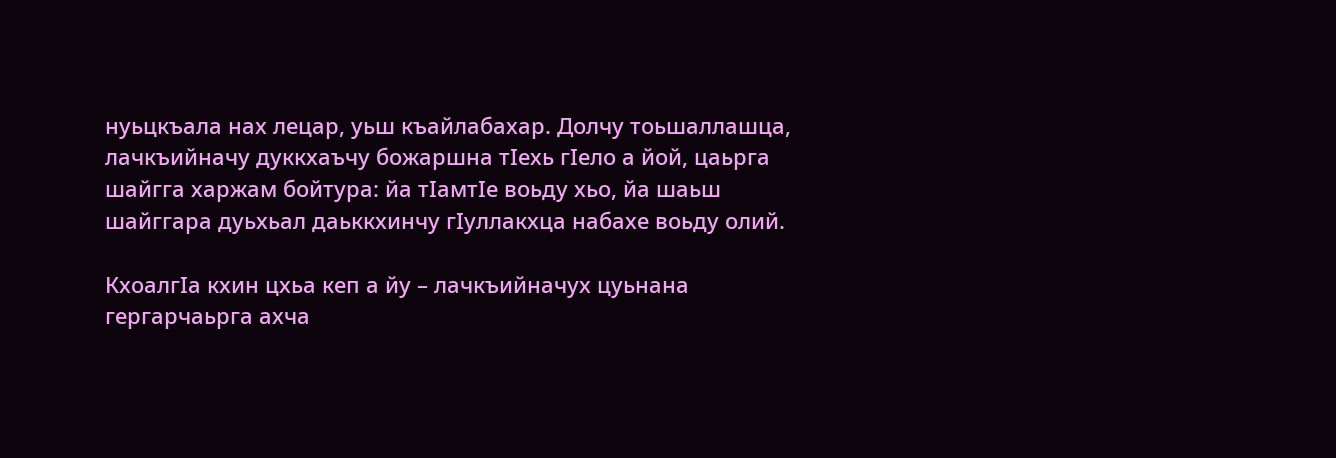нуьцкъала нах лецар, уьш къайлабахар. Долчу тоьшаллашца, лачкъийначу дуккхаъчу божаршна тIехь гӀело а йой, цаьрга шайгга харжам бойтура: йа тIамтIе воьду хьо, йа шаьш шайггара дуьхьал даьккхинчу гӀуллакхца набахе воьду олий.

КхоалгӀа кхин цхьа кеп а йу – лачкъийначух цуьнана гергарчаьрга ахча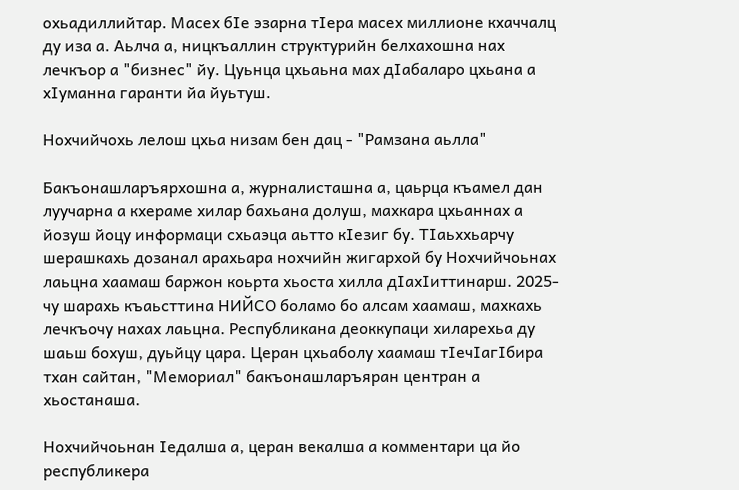охьадиллийтар. Масех бӀе эзарна тӀера масех миллионе кхаччалц ду иза а. Аьлча а, ницкъаллин структурийн белхахошна нах лечкъор а "бизнес" йу. Цуьнца цхьаьна мах дӀабаларо цхьана а хӀуманна гаранти йа йуьтуш.

Нохчийчохь лелош цхьа низам бен дац - "Рамзана аьлла"

Бакъонашларъярхошна а, журналисташна а, цаьрца къамел дан луучарна а кхераме хилар бахьана долуш, махкара цхьаннах а йозуш йоцу информаци схьаэца аьтто кӀезиг бу. ТӀаьххьарчу шерашкахь дозанал арахьара нохчийн жигархой бу Нохчийчоьнах лаьцна хаамаш баржон коьрта хьоста хилла дӀахӀиттинарш. 2025-чу шарахь къаьсттина НИЙСО боламо бо алсам хаамаш, махкахь лечкъочу нахах лаьцна. Республикана деоккупаци хиларехьа ду шаьш бохуш, дуьйцу цара. Церан цхьаболу хаамаш тӀечӀагӀбира тхан сайтан, "Мемориал" бакъонашларъяран центран а хьостанаша.

Нохчийчоьнан Ӏедалша а, церан векалша а комментари ца йо республикера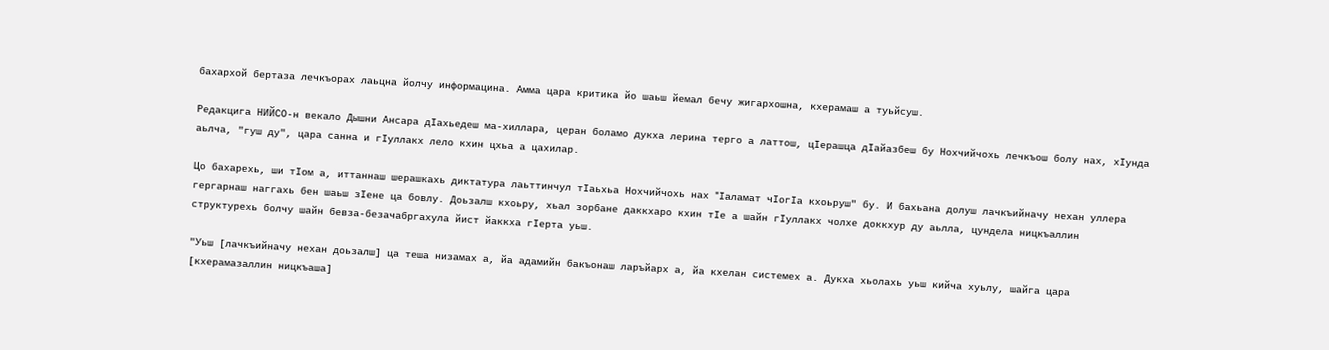бахархой бертаза лечкъорах лаьцна йолчу информацина. Амма цара критика йо шаьш йемал бечу жигархошна, кхерамаш а туьйсуш.

Редакцига НИЙСО-н векало Дышни Ансара дIахьедеш ма-хиллара, церан боламо дукха лерина терго а латтош, цIерашца дIайазбеш бу Нохчийчохь лечкъош болу нах, хIунда аьлча, "гуш ду", цара санна и гIуллакх лело кхин цхьа а цахилар.

Цо бахарехь, ши тӀом а, иттаннаш шерашкахь диктатура лаьттинчул тӀаьхьа Нохчийчохь нах "Iаламат чIогIа кхоьруш" бу. И бахьана долуш лачкъийначу нехан уллера гергарнаш наггахь бен шаьш зӀене ца бовлу. Доьзалш кхоьру, хьал зорбане даккхаро кхин тIе а шайн гIуллакх чолхе доккхур ду аьлла, цундела ницкъаллин структурехь болчу шайн бевза-безачабргахула йист йаккха гIерта уьш.

"Уьш [лачкъийначу нехан доьзалш] ца теша низамах а, йа адамийн бакъонаш ларъйарх а, йа кхелан системех а. Дукха хьолахь уьш кийча хуьлу, шайга цара [кхерамазаллин ницкъаша]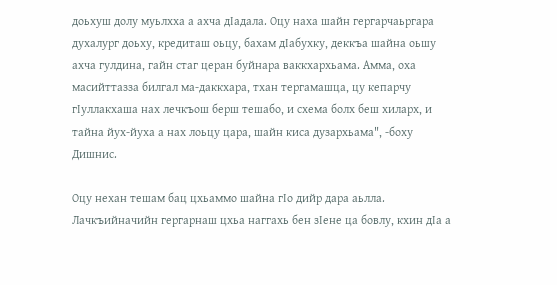доьхуш долу муьлхха а ахча дӀадала. Оцу наха шайн гергарчаьргара духалург доьху, кредиташ оьцу, бахам дIабухку, деккъа шайна оьшу ахча гулдина, гайн стаг церан буйнара ваккхархьама. Амма, оха масийттазза билгал ма-даккхара, тхан тергамашца, цу кепарчу гӀуллакхаша нах лечкъош берш тешабо, и схема болх беш хиларх, и тайна йух-йуха а нах лоьцу цара, шайн киса дузархьама", -боху Дишнис.

Оцу нехан тешам бац цхьаммо шайна гIо дийр дара аьлла. Лачкъийначийн гергарнаш цхьа наггахь бен зIене ца бовлу, кхин дIа а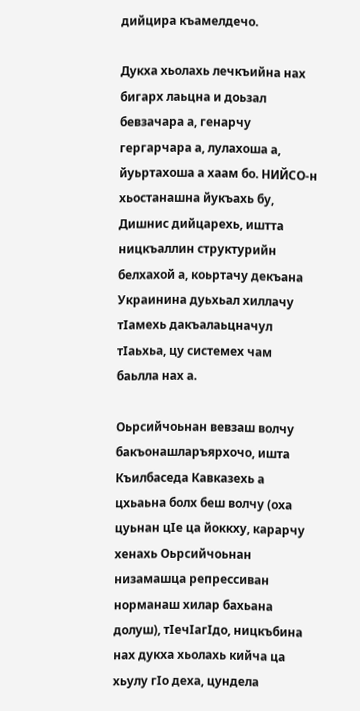дийцира къамелдечо.

Дукха хьолахь лечкъийна нах бигарх лаьцна и доьзал бевзачара а, генарчу гергарчара а, лулахоша а, йуьртахоша а хаам бо. НИЙСО-н хьостанашна йукъахь бу, Дишнис дийцарехь, иштта ницкъаллин структурийн белхахой а, коьртачу декъана Украинина дуьхьал хиллачу тӀамехь дакъалаьцначул тӀаьхьа, цу системех чам баьлла нах а.

Оьрсийчоьнан вевзаш волчу бакъонашларъярхочо, ишта Къилбаседа Кавказехь а цхьаьна болх беш волчу (оха цуьнан цӀе ца йоккху, карарчу хенахь Оьрсийчоьнан низамашца репрессиван норманаш хилар бахьана долуш), тӀечӀагӀдо, ницкъбина нах дукха хьолахь кийча ца хьулу гIо деха, цундела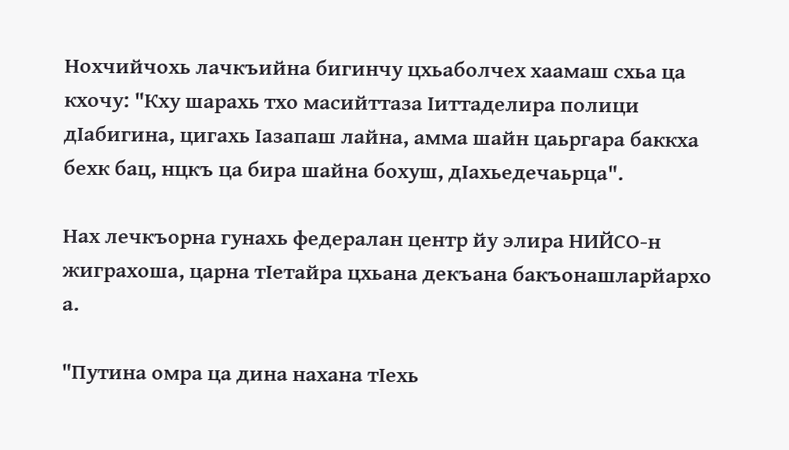Нохчийчохь лачкъийна бигинчу цхьаболчех хаамаш схьа ца кхочу: "Кху шарахь тхо масийттаза Iиттаделира полици дIабигина, цигахь Iазапаш лайна, амма шайн цаьргара баккха бехк бац, нцкъ ца бира шайна бохуш, дIахьедечаьрца".

Нах лечкъорна гунахь федералан центр йу элира НИЙСО-н жиграхоша, царна тIетайра цхьана декъана бакъонашларйархо а.

"Путина омра ца дина нахана тIехь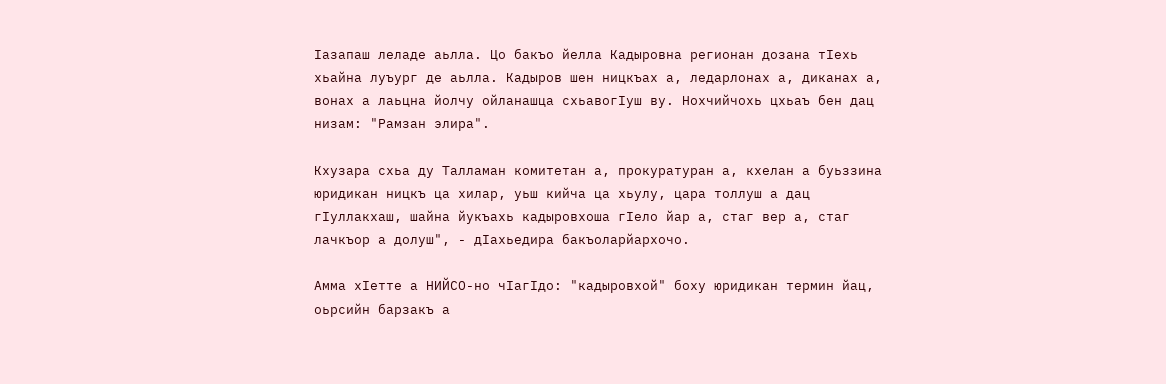Iазапаш леладе аьлла. Цо бакъо йелла Кадыровна регионан дозана тӀехь хьайна луъург де аьлла. Кадыров шен ницкъах а, ледарлонах а, диканах а, вонах а лаьцна йолчу ойланашца схьавогIуш ву. Нохчийчохь цхьаъ бен дац низам: "Рамзан элира".

Кхузара схьа ду Талламан комитетан а, прокуратуран а, кхелан а буьззина юридикан ницкъ ца хилар, уьш кийча ца хьулу, цара толлуш а дац гӀуллакхаш, шайна йукъахь кадыровхоша гӀело йар а, стаг вер а, стаг лачкъор а долуш", - дIахьедира бакъоларйархочо.

Амма хIетте а НИЙСО-но чӀагӀдо: "кадыровхой" боху юридикан термин йац, оьрсийн барзакъ а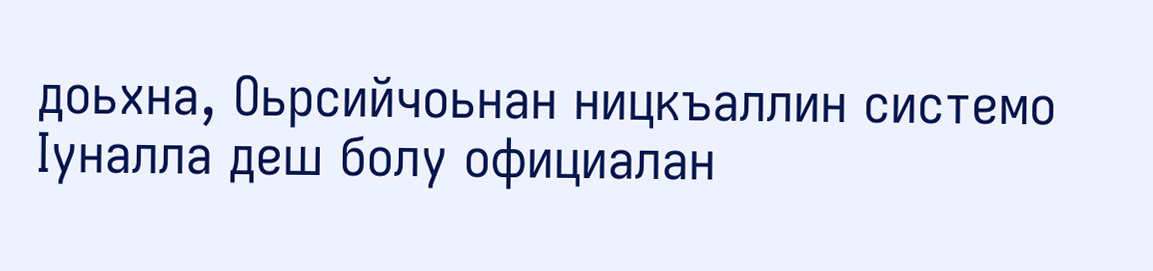доьхна, Оьрсийчоьнан ницкъаллин системо Ӏуналла деш болу официалан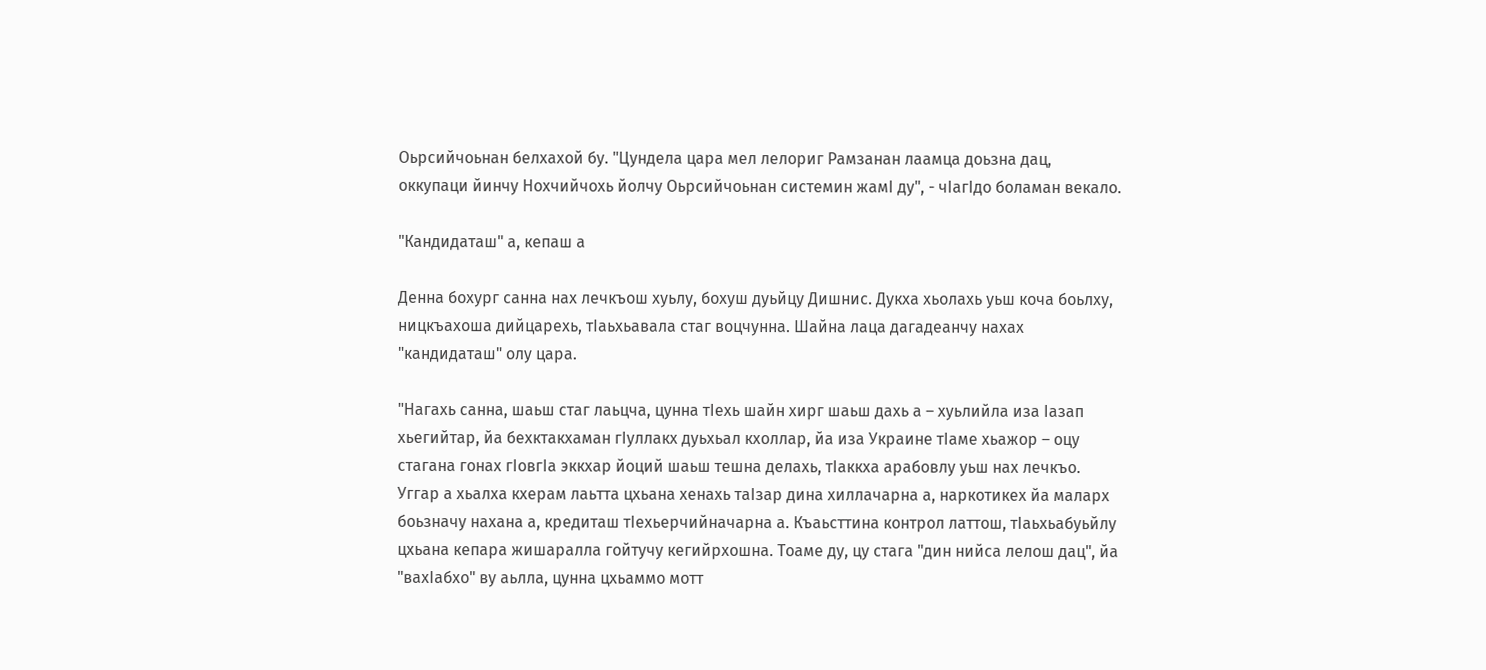Оьрсийчоьнан белхахой бу. "Цундела цара мел лелориг Рамзанан лаамца доьзна дац, оккупаци йинчу Нохчийчохь йолчу Оьрсийчоьнан системин жамӀ ду", - чӀагӀдо боламан векало.

"Кандидаташ" а, кепаш а

Денна бохург санна нах лечкъош хуьлу, бохуш дуьйцу Дишнис. Дукха хьолахь уьш коча боьлху, ницкъахоша дийцарехь, тIаьхьавала стаг воцчунна. Шайна лаца дагадеанчу нахах "кандидаташ" олу цара.

"Нагахь санна, шаьш стаг лаьцча, цунна тIехь шайн хирг шаьш дахь а – хуьлийла иза Iазап хьегийтар, йа бехктакхаман гӀуллакх дуьхьал кхоллар, йа иза Украине тӀаме хьажор – оцу стагана гонах гIовгIа эккхар йоций шаьш тешна делахь, тIаккха арабовлу уьш нах лечкъо. Уггар а хьалха кхерам лаьтта цхьана хенахь таIзар дина хиллачарна а, наркотикех йа маларх боьзначу нахана а, кредиташ тIехьерчийначарна а. Къаьсттина контрол латтош, тIаьхьабуьйлу цхьана кепара жишаралла гойтучу кегийрхошна. Тоаме ду, цу стага "дин нийса лелош дац", йа "вахIабхо" ву аьлла, цунна цхьаммо мотт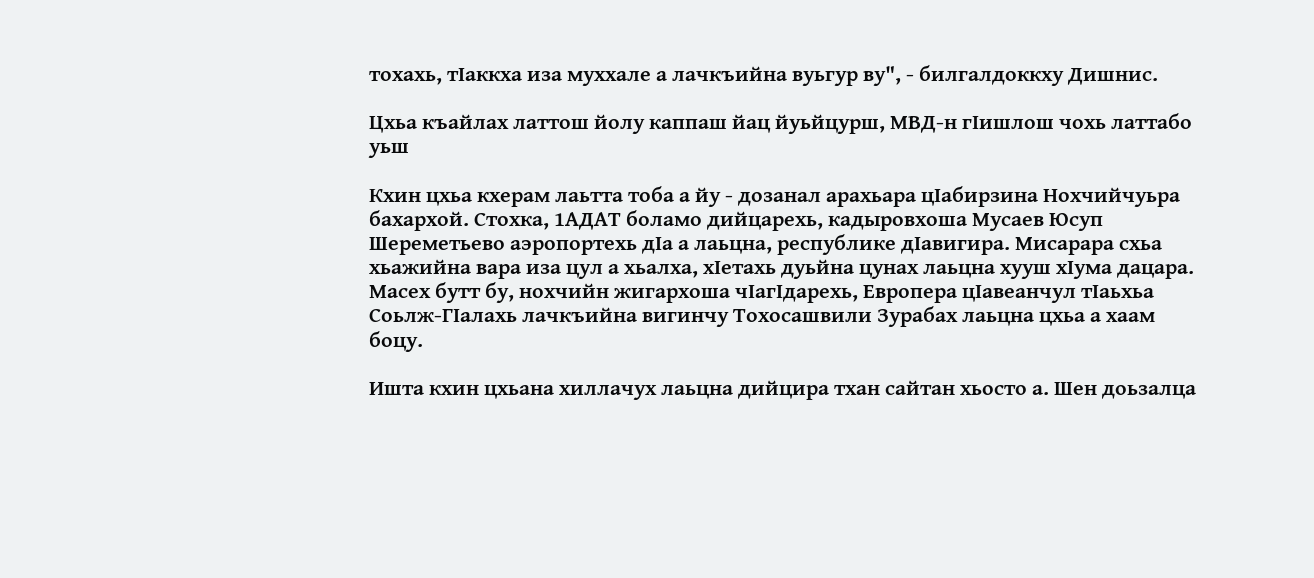тохахь, тIаккха иза муххале а лачкъийна вуьгур ву", - билгалдоккху Дишнис.

Цхьа къайлах латтош йолу каппаш йац йуьйцурш, МВД-н гIишлош чохь латтабо уьш

Кхин цхьа кхерам лаьтта тоба а йу - дозанал арахьара цӀабирзина Нохчийчуьра бахархой. Стохка, 1АДАТ боламо дийцарехь, кадыровхоша Мусаев Юсуп Шереметьево аэропортехь дӀа а лаьцна, республике дӀавигира. Мисарара схьа хьажийна вара иза цул а хьалха, хIетахь дуьйна цунах лаьцна хууш хIума дацара. Масех бутт бу, нохчийн жигархоша чӀагӀдарехь, Европера цӀавеанчул тӀаьхьа Соьлж-ГӀалахь лачкъийна вигинчу Тохосашвили Зурабах лаьцна цхьа а хаам боцу.

Ишта кхин цхьана хиллачух лаьцна дийцира тхан сайтан хьосто а. Шен доьзалца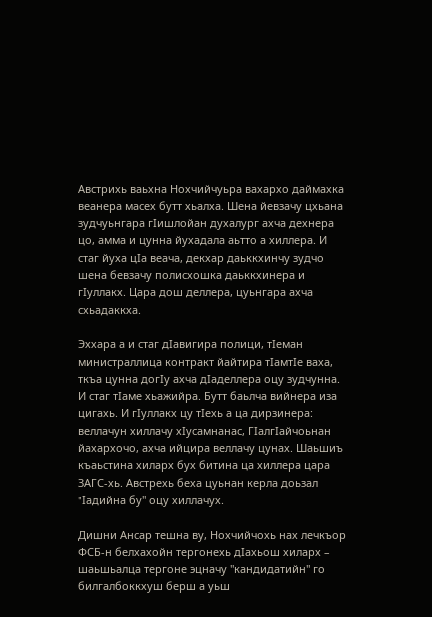Австрихь ваьхна Нохчийчуьра вахархо даймахка веанера масех бутт хьалха. Шена йевзачу цхьана зудчуьнгара гIишлойан духалург ахча дехнера цо, амма и цунна йухадала аьтто а хиллера. И стаг йуха цIа веача, декхар даьккхинчу зудчо шена бевзачу полисхошка даьккхинера и гIуллакх. Цара дош деллера, цуьнгара ахча схьадаккха.

Эххара а и стаг дIавигира полици, тIеман министраллица контракт йайтира тIамтIе ваха, ткъа цунна догIу ахча дIаделлера оцу зудчунна. И стаг тIаме хьажийра. Бутт баьлча вийнера иза цигахь. И гIуллакх цу тIехь а ца дирзинера: веллачун хиллачу хIусамнанас, ГIалгIайчоьнан йахархочо, ахча ийцира веллачу цунах. Шаьшиъ къаьстина хиларх бух битина ца хиллера цара ЗАГС-хь. Австрехь беха цуьнан керла доьзал "Iадийна бу" оцу хиллачух.

Дишни Ансар тешна ву, Нохчийчохь нах лечкъор ФСБ-н белхахойн тергонехь дӀахьош хиларх – шаьшьалца тергоне эцначу "кандидатийн" го билгалбоккхуш берш а уьш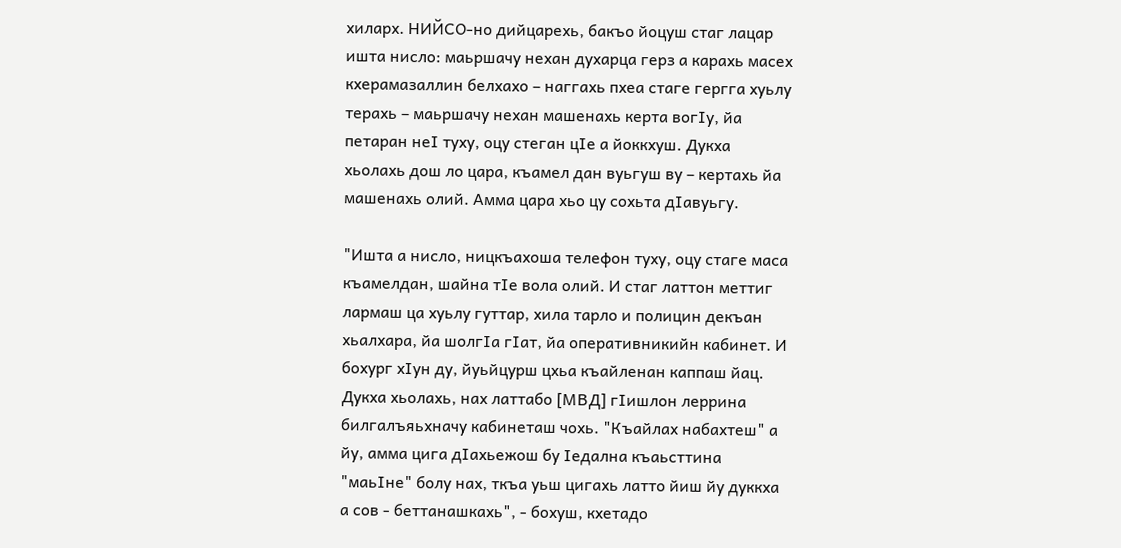хиларх. НИЙСО-но дийцарехь, бакъо йоцуш стаг лацар ишта нисло: маьршачу нехан духарца герз а карахь масех кхерамазаллин белхахо – наггахь пхеа стаге гергга хуьлу терахь – маьршачу нехан машенахь керта вогIу, йа петаран неӀ туху, оцу стеган цӀе а йоккхуш. Дукха хьолахь дош ло цара, къамел дан вуьгуш ву – кертахь йа машенахь олий. Амма цара хьо цу сохьта дӀавуьгу.

"Ишта а нисло, ницкъахоша телефон туху, оцу стаге маса къамелдан, шайна тIе вола олий. И стаг латтон меттиг лармаш ца хуьлу гуттар, хила тарло и полицин декъан хьалхара, йа шолгIа гIат, йа оперативникийн кабинет. И бохург хIун ду, йуьйцурш цхьа къайленан каппаш йац. Дукха хьолахь, нах латтабо [МВД] гӀишлон леррина билгалъяьхначу кабинеташ чохь. "Къайлах набахтеш" а йу, амма цига дӀахьежош бу Ӏедална къаьсттина "маьӀне" болу нах, ткъа уьш цигахь латто йиш йу дуккха а сов - беттанашкахь", - бохуш, кхетадо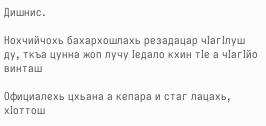Дишнис.

Нохчийчохь бахархошлахь резадацар чIагIлуш ду, ткъа цунна жоп лучу Ӏедало кхин тIе а чIагIйо винташ

Официалехь цхьана а кепара и стаг лацахь, хIоттош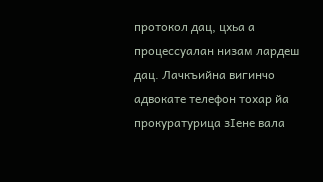протокол дац, цхьа а процессуалан низам лардеш дац. Лачкъийна вигинчо адвокате телефон тохар йа прокуратурица зӀене вала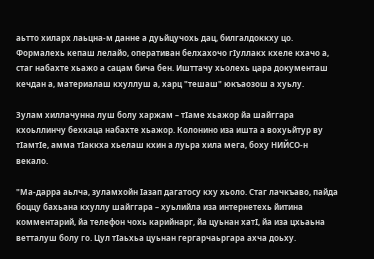аьтто хиларх лаьцна-м данне а дуьйцучохь дац, билгалдоккху цо. Формалехь кепаш лелайо, оперативан белхахочо гӀуллакх кхеле кхачо а, стаг набахте хьажо а сацам бича бен. Ишттачу хьолехь цара документаш кечдан а, материалаш кхуллуш а, харц "тешаш" юкъаозош а хуьлу.

Зулам хиллачунна луш болу харжам – тӀаме хьажор йа шайггара кхоьллинчу бехкаца набахте хьажор. Колонино иза ишта а вохуьйтур ву тIамтIе, амма тӀаккха хьелаш кхин а луьра хила мега, боху НИЙСО-н векало.

"Ма-дарра аьлча, зуламхойн Iазап дагатосу кху хьоло. Стаг лачкъаво, пайда боццу бахьана кхуллу шайггара – хуьлийла иза интернетехь йитина комментарий, йа телефон чохь карийнарг, йа цуьнан хатI, йа иза цхьаьна ветталуш болу го. Цул тӀаьхьа цуьнан гергарчаьргара ахча доьху.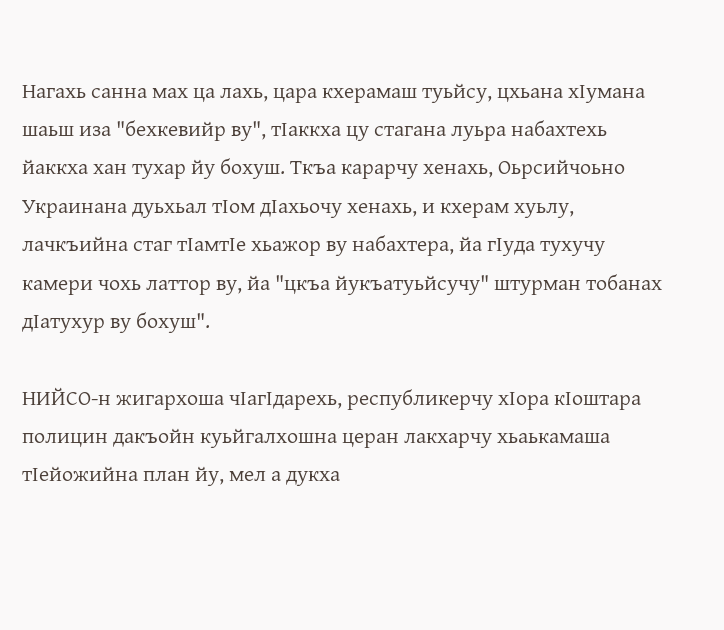Нагахь санна мах ца лахь, цара кхерамаш туьйсу, цхьана хIумана шаьш иза "бехкевийр ву", тӀаккха цу стагана луьра набахтехь йаккха хан тухар йу бохуш. Ткъа карарчу хенахь, Оьрсийчоьно Украинана дуьхьал тӀом дӀахьочу хенахь, и кхерам хуьлу, лачкъийна стаг тIамтIе хьажор ву набахтера, йа гIуда тухучу камери чохь латтор ву, йа "цкъа йукъатуьйсучу" штурман тобанах дIатухур ву бохуш".

НИЙСО-н жигархоша чӀагӀдарехь, республикерчу хӀора кӀоштара полицин дакъойн куьйгалхошна церан лакхарчу хьаькамаша тIейожийна план йу, мел а дукха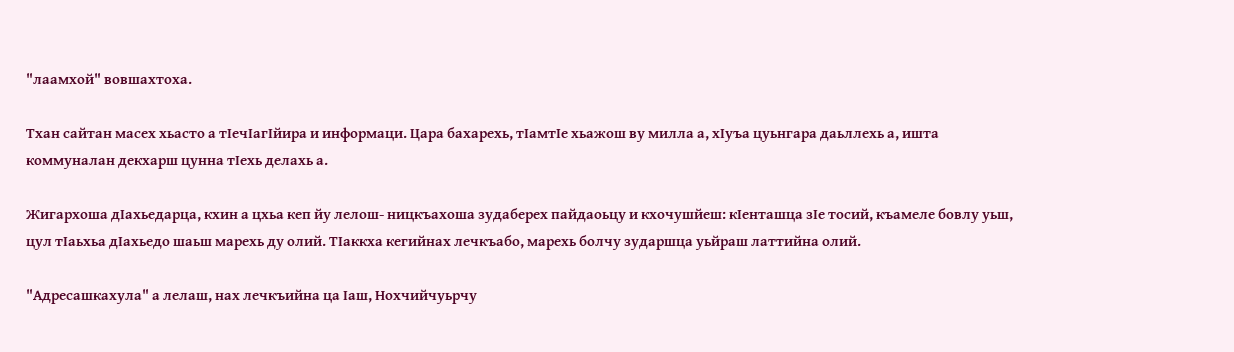"лаамхой" вовшахтоха.

Тхан сайтан масех хьасто а тIечIагIйира и информаци. Цара бахарехь, тIамтIе хьажош ву милла а, хIуъа цуьнгара даьллехь а, ишта коммуналан декхарш цунна тIехь делахь а.

Жигархоша дIахьедарца, кхин а цхьа кеп йу лелош- ницкъахоша зудаберех пайдаоьцу и кхочушйеш: кIенташца зIе тосий, къамеле бовлу уьш, цул тIаьхьа дIахьедо шаьш марехь ду олий. ТIаккха кегийнах лечкъабо, марехь болчу зударшца уьйраш латтийна олий.

"Адресашкахула" а лелаш, нах лечкъийна ца Ӏаш, Нохчийчуьрчу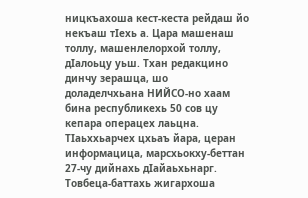ницкъахоша кест-кеста рейдаш йо некъаш тӀехь а. Цара машенаш толлу, машенлелорхой толлу, дӀалоьцу уьш. Тхан редакцино динчу зерашца, шо доладелчхьана НИЙСО-но хаам бина республикехь 50 сов цу кепара операцех лаьцна. ТӀаьххьарчех цхьаъ йара, церан информацица, марсхьокху-беттан 27-чу дийнахь дIайаьхьнарг. Товбеца-баттахь жигархоша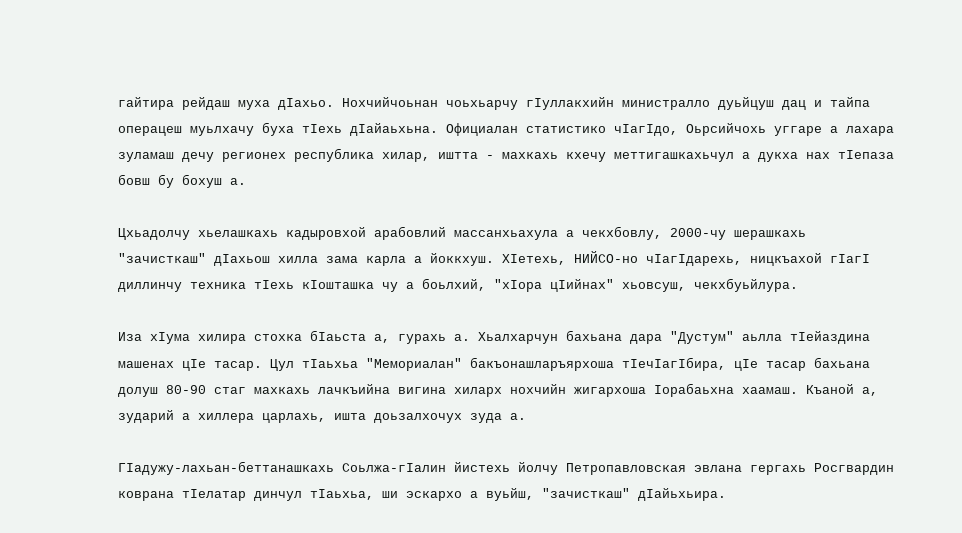гайтира рейдаш муха дIахьо. Нохчийчоьнан чоьхьарчу гӀуллакхийн министралло дуьйцуш дац и тайпа операцеш муьлхачу буха тIехь дӀайаьхьна. Официалан статистико чӀагӀдо, Оьрсийчохь уггаре а лахара зуламаш дечу регионех республика хилар, иштта - махкахь кхечу меттигашкахьчул а дукха нах тӀепаза бовш бу бохуш а.

Цхьадолчу хьелашкахь кадыровхой арабовлий массанхьахула а чекхбовлу, 2000-чу шерашкахь "зачисткаш" дIахьош хилла зама карла а йоккхуш. ХIетехь, НИЙСО-но чӀагӀдарехь, ницкъахой гIагI диллинчу техника тIехь кӀошташка чу а боьлхий, "хӀора цӀийнах" хьовсуш, чекхбуьйлура.

Иза хIума хилира стохка бIаьста а, гурахь а. Хьалхарчун бахьана дара "Дустум" аьлла тIейаздина машенах цӀе тасар. Цул тӀаьхьа "Мемориалан" бакъонашларъярхоша тӀечӀагӀбира, цIе тасар бахьана долуш 80-90 стаг махкахь лачкъийна вигина хиларх нохчийн жигархоша Iорабаьхна хаамаш. Къаной а, зударий а хиллера царлахь, ишта доьзалхочух зуда а.

ГIадужу-лахьан-беттанашкахь Соьлжа-гӀалин йистехь йолчу Петропавловская эвлана гергахь Росгвардин коврана тӀелатар динчул тӀаьхьа, ши эскархо а вуьйш, "зачисткаш" дӀайьхьира.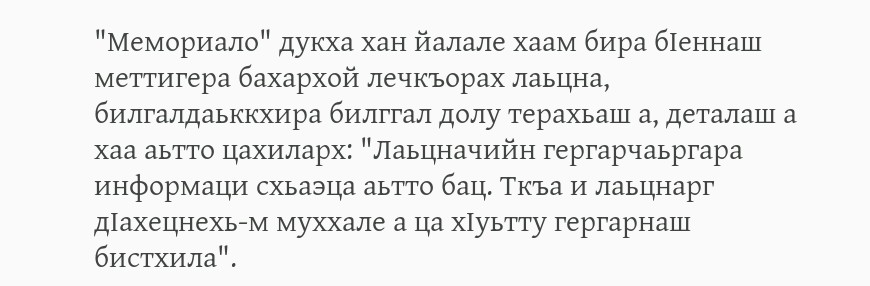"Мемориало" дукха хан йалале хаам бира бӀеннаш меттигера бахархой лечкъорах лаьцна, билгалдаьккхира билггал долу терахьаш а, деталаш а хаа аьтто цахиларх: "Лаьцначийн гергарчаьргара информаци схьаэца аьтто бац. Ткъа и лаьцнарг дIахецнехь-м муххале а ца хIуьтту гергарнаш бистхила".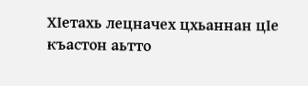ХIетахь лецначех цхьаннан цIе къастон аьтто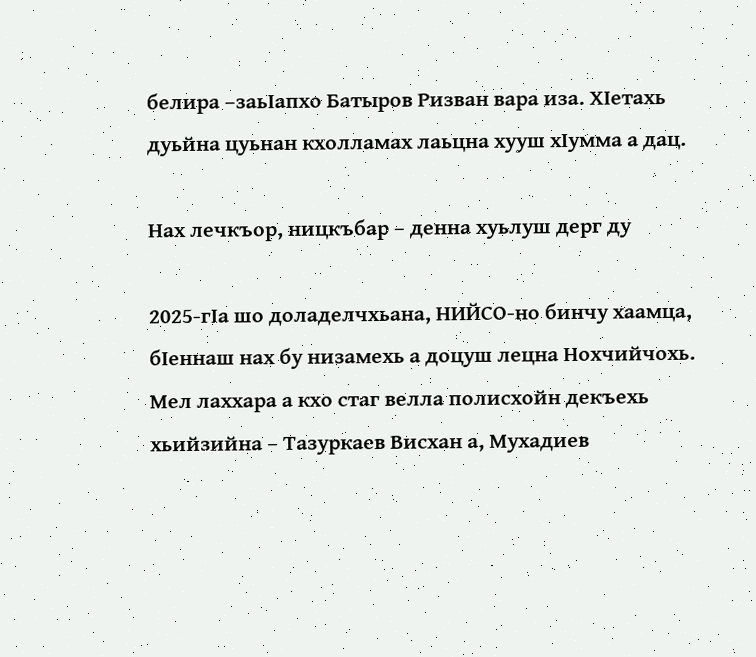белира –заьӀапхо Батыров Ризван вара иза. ХӀетахь дуьйна цуьнан кхолламах лаьцна хууш хӀумма а дац.

Нах лечкъор, ницкъбар – денна хуьлуш дерг ду

2025-гӀа шо доладелчхьана, НИЙСО-но бинчу хаамца, бӀеннаш нах бу низамехь а доцуш лецна Нохчийчохь. Мел лаххара а кхо стаг велла полисхойн декъехь хьийзийна – Тазуркаев Висхан а, Мухадиев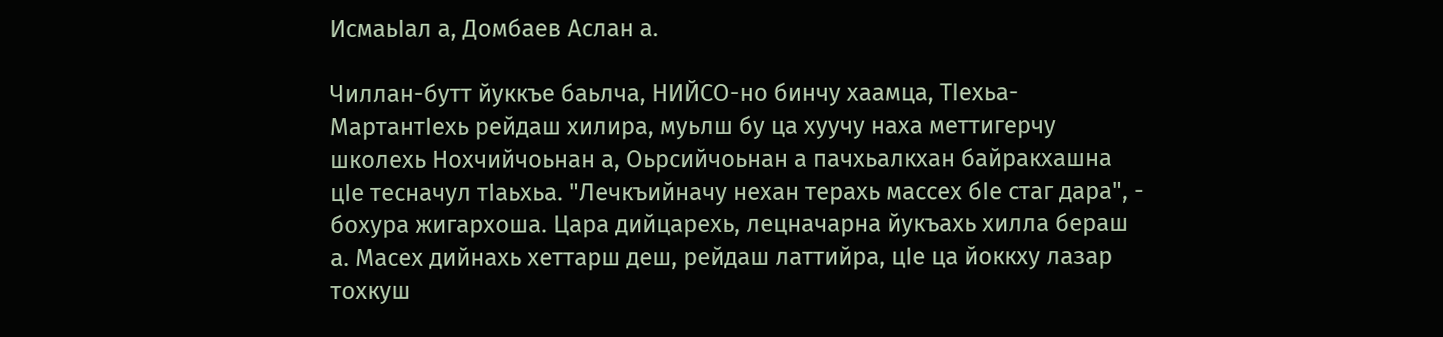ИсмаьӀал а, Домбаев Аслан а.

Чиллан-бутт йуккъе баьлча, НИЙСО-но бинчу хаамца, ТIехьа-МартантӀехь рейдаш хилира, муьлш бу ца хуучу наха меттигерчу школехь Нохчийчоьнан а, Оьрсийчоьнан а пачхьалкхан байракхашна цӀе тесначул тӀаьхьа. "Лечкъийначу нехан терахь массех бӀе стаг дара", - бохура жигархоша. Цара дийцарехь, лецначарна йукъахь хилла бераш а. Масех дийнахь хеттарш деш, рейдаш латтийра, цIе ца йоккху лазар тохкуш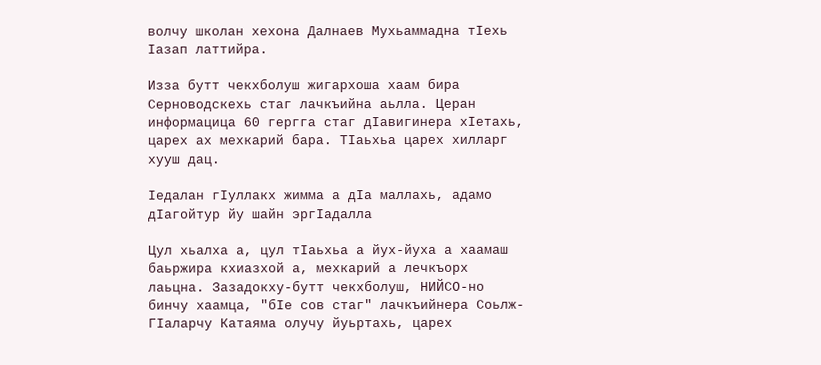волчу школан хехона Далнаев Мухьаммадна тӀехь Ӏазап латтийра.

Изза бутт чекхболуш жигархоша хаам бира Серноводскехь стаг лачкъийна аьлла. Церан информацица 60 гергга стаг дIавигинера хIетахь, царех ах мехкарий бара. ТӀаьхьа царех хилларг хууш дац.

Iедалан гIуллакх жимма а дIа маллахь, адамо дIагойтур йу шайн эргIадалла

Цул хьалха а, цул тӀаьхьа а йух-йуха а хаамаш баьржира кхиазхой а, мехкарий а лечкъорх лаьцна. Зазадокху-бутт чекхболуш, НИЙСО-но бинчу хаамца, "бӀе сов стаг" лачкъийнера Соьлж-ГӀаларчу Катаяма олучу йуьртахь, царех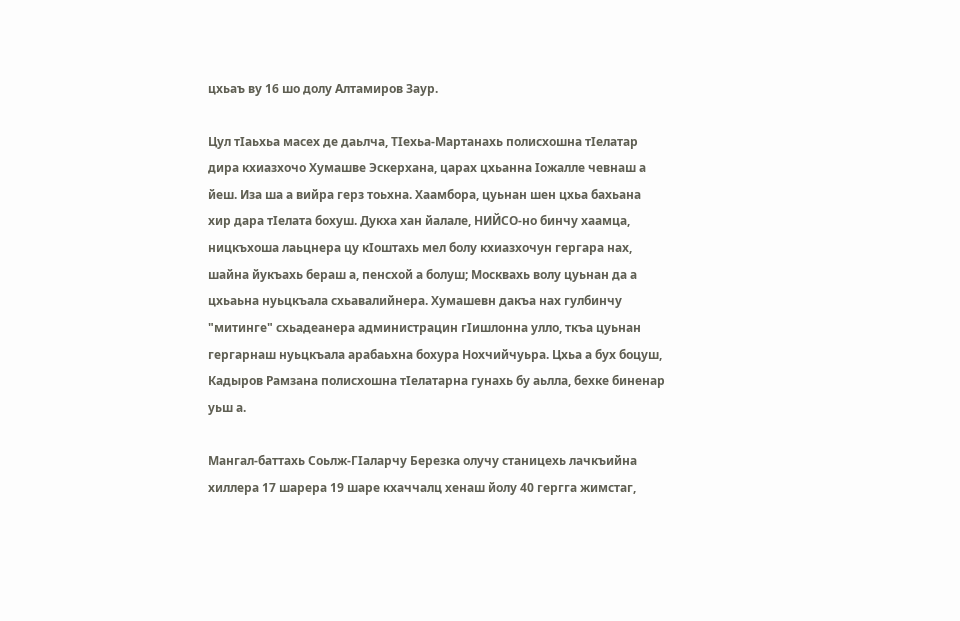цхьаъ ву 16 шо долу Алтамиров Заур.

Цул тӀаьхьа масех де даьлча, ТIехьа-Мартанахь полисхошна тӀелатар дира кхиазхочо Хумашве Эскерхана, царах цхьанна Ӏожалле чевнаш а йеш. Иза ша а вийра герз тоьхна. Хаамбора, цуьнан шен цхьа бахьана хир дара тIелата бохуш. Дукха хан йалале, НИЙСО-но бинчу хаамца, ницкъхоша лаьцнера цу кӀоштахь мел болу кхиазхочун гергара нах, шайна йукъахь бераш а, пенсхой а болуш; Москвахь волу цуьнан да а цхьаьна нуьцкъала схьавалийнера. Хумашевн дакъа нах гулбинчу "митинге" схьадеанера администрацин гӀишлонна улло, ткъа цуьнан гергарнаш нуьцкъала арабаьхна бохура Нохчийчуьра. Цхьа а бух боцуш, Кадыров Рамзана полисхошна тӀелатарна гунахь бу аьлла, бехке биненар уьш а.

Мангал-баттахь Соьлж-ГӀаларчу Березка олучу станицехь лачкъийна хиллера 17 шарера 19 шаре кхаччалц хенаш йолу 40 гергга жимстаг,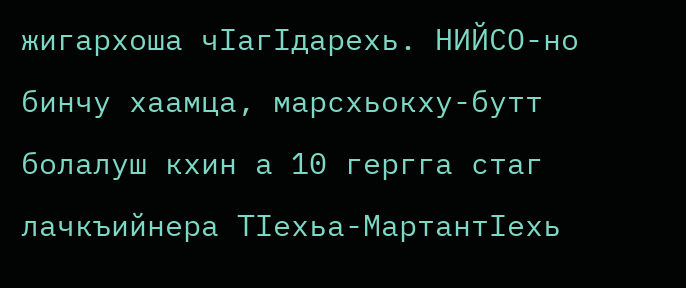жигархоша чӀагӀдарехь. НИЙСО-но бинчу хаамца, марсхьокху-бутт болалуш кхин а 10 гергга стаг лачкъийнера ТIехьа-МартантӀехь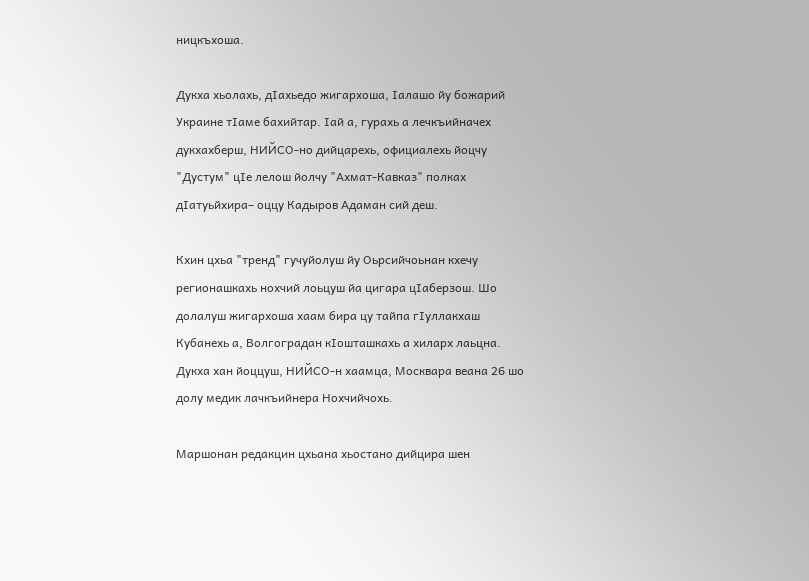ницкъхоша.

Дукха хьолахь, дIахьедо жигархоша, Ӏалашо йу божарий Украине тӀаме бахийтар. Ӏай а, гурахь а лечкъийначех дукхахберш, НИЙСО-но дийцарехь, официалехь йоцчу "Дустум" цӀе лелош йолчу "Ахмат-Кавказ" полках дIатуьйхира– оццу Кадыров Адаман сий деш.

Кхин цхьа "тренд" гучуйолуш йу Оьрсийчоьнан кхечу регионашкахь нохчий лоьцуш йа цигара цӀаберзош. Шо долалуш жигархоша хаам бира цу тайпа гӀуллакхаш Кубанехь а, Волгоградан кӀошташкахь а хиларх лаьцна. Дукха хан йоццуш, НИЙСО-н хаамца, Москвара веана 26 шо долу медик лачкъийнера Нохчийчохь.

Маршонан редакцин цхьана хьостано дийцира шен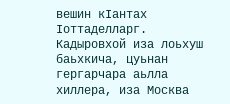вешин кӀантах Iоттаделларг. Кадыровхой иза лоьхуш баьхкича, цуьнан гергарчара аьлла хиллера, иза Москва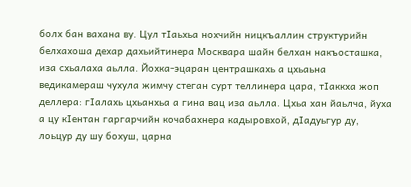болх бан вахана ву. Цул тӀаьхьа нохчийн ницкъаллин структурийн белхахоша дехар дахьийтинера Москвара шайн белхан накъосташка, иза схьалаха аьлла. Йохка-эцаран центрашкахь а цхьаьна ведикамераш чухула жимчу стеган сурт теллинера цара, тIаккха жоп деллера: гӀалахь цхьанхьа а гина вац иза аьлла. Цхьа хан йаьлча, йуха а цу кIентан гаргарчийн кочабахнера кадыровхой, дIадуьгур ду, лоьцур ду шу бохуш, царна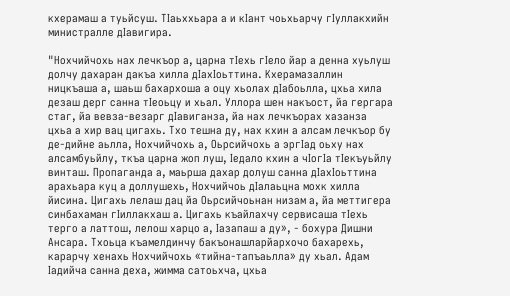кхерамаш а туьйсуш. ТIаьххьара а и кIант чоьхьарчу гIуллакхийн министралле дIавигира.

"Нохчийчохь нах лечкъор а, царна тӀехь гӀело йар а денна хуьлуш долчу дахаран дакъа хилла дӀахӀоьттина. Кхерамазаллин ницкъаша а, шаьш бахархоша а оцу хьолах дIабоьлла, цхьа хила дезаш дерг санна тIеоьцу и хьал. Уллора шен накъост, йа гергара стаг, йа вевза-везарг дIавиганза, йа нах лечкъорах хазанза цхьа а хир вац цигахь. Тхо тешна ду, нах кхин а алсам лечкъор бу де-дийне аьлла, Нохчийчохь а, Оьрсийчохь а эргIад оьху нах алсамбуьйлу, ткъа царна жоп луш, Ӏедало кхин а чӀогӀа тIекъуьйлу винташ. Пропаганда а, маьрша дахар долуш санна дIахIоьттина арахьара куц а доллушехь, Нохчийчоь дIалаьцна мохк хилла йисина. Цигахь лелаш дац йа Оьрсийчоьнан низам а, йа меттигера синбахаман гIиллакхаш а. Цигахь къайлахчу сервисаша тIехь терго а латтош, лелош харцо а, Iазапаш а ду», - бохура Дишни Ансара. Тхоьца къамелдинчу бакъонашларйархочо бахарехь, карарчу хенахь Нохчийчохь «тийна-тапъаьлла» ду хьал. Адам Iадийча санна деха, жимма сатоьхча, цхьа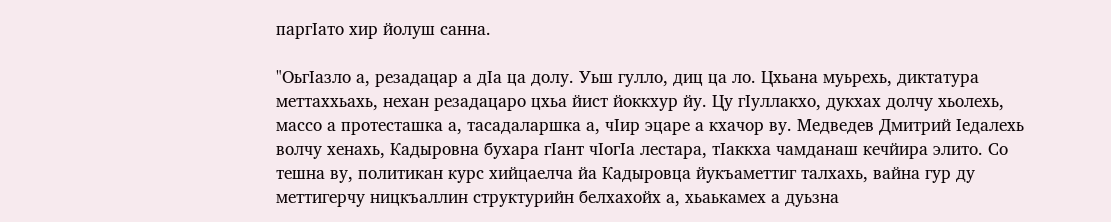паргIато хир йолуш санна.

"ОьгӀазло а, резадацар а дӀа ца долу. Уьш гулло, диц ца ло. Цхьана муьрехь, диктатура меттаххьахь, нехан резадацаро цхьа йист йоккхур йу. Цу гӀуллакхо, дукхах долчу хьолехь, массо а протесташка а, тасадаларшка а, чӀир эцаре а кхачор ву. Медведев Дмитрий Ӏедалехь волчу хенахь, Кадыровна бухара гIант чIогIа лестара, тIаккха чамданаш кечйира элито. Со тешна ву, политикан курс хийцаелча йа Кадыровца йукъаметтиг талхахь, вайна гур ду меттигерчу ницкъаллин структурийн белхахойх а, хьаькамех а дуьзна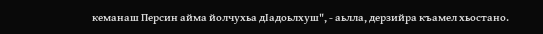кеманаш Персин айма йолчухьа дӀадоьлхуш", - аьлла, дерзийра къамел хьостано.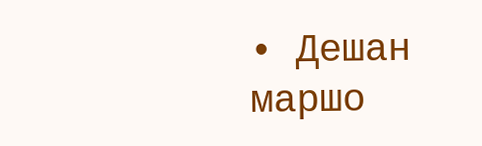• Дешан маршо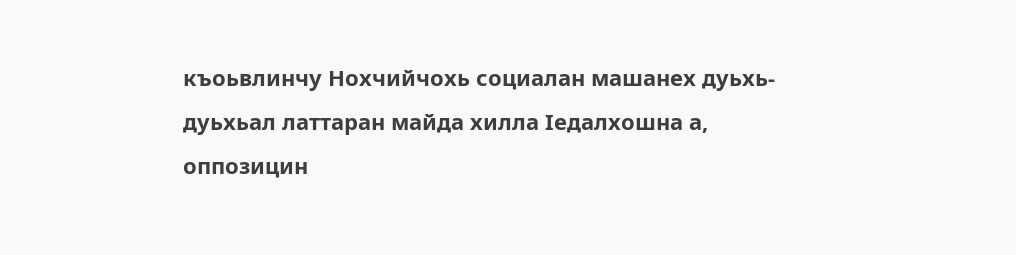къоьвлинчу Нохчийчохь социалан машанех дуьхь-дуьхьал латтаран майда хилла Iедалхошна а, оппозицин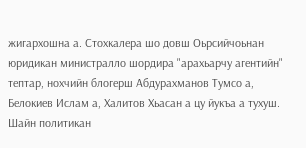жигархошна а. Стохкалера шо довш Оьрсийчоьнан юридикан министралло шордира "арахьарчу агентийн" тептар, нохчийн блогерш Абдурахманов Тумсо а, Белокиев Ислам а, Халитов Хьасан а цу йукъа а тухуш. Шайн политикан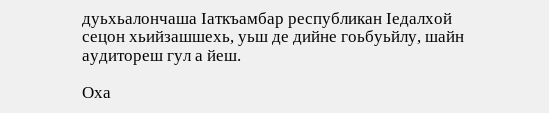дуьхьалончаша Iаткъамбар республикан Iедалхой сецон хьийзашшехь, уьш де дийне гоьбуьйлу, шайн аудитореш гул а йеш.

Оха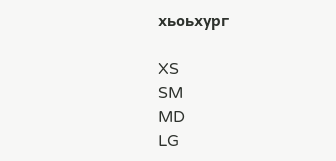хьоьхург

XS
SM
MD
LG